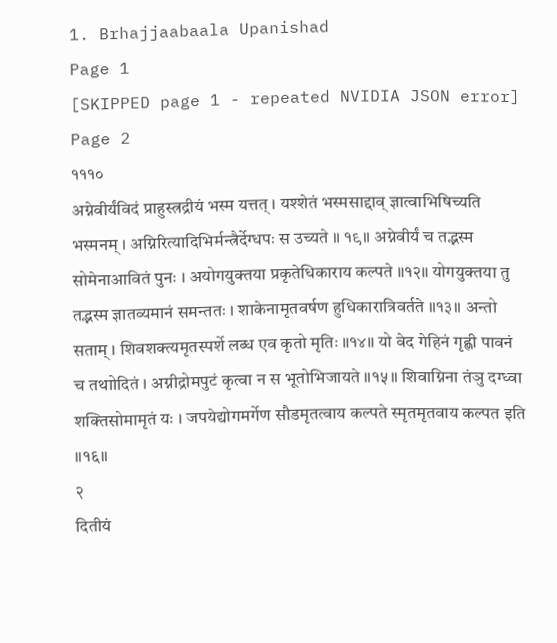1. Brhajjaabaala Upanishad
Page 1
[SKIPPED page 1 - repeated NVIDIA JSON error]
Page 2
१११०
अग्नेवीर्यंविदं प्राहुस्त्रद्रीयं भस्म यत्तत् । यश्शेतं भस्मसाद्दाव् ज्ञात्वाभिषिच्यति भस्मनम् । अग्निरित्यादिभिर्मन्त्रैर्देग्धपः स उच्यते ॥ १९॥ अग्नेवीर्यं च तद्भस्म सोमेनाआवितं पुनः । अयोगयुक्तया प्रकृतेधिकाराय कल्पते ॥१२॥ योगयुक्तया तु तद्भस्म ज्ञातव्यमानं समन्ततः । शाकेनामृतवर्षण हुधिकारात्रिवर्तते ॥१३॥ अन्तो सताम् । शिवशक्त्यमृतस्पर्शे लब्ध एव कृतो मृतिः ॥१४॥ यो वेद गेहिनं गृह्णी पावनं च तथाोदितं । अग्नीद्रोमपुटं कृत्वा न स भूतोभिजायते ॥१५॥ शिवाग्निना तंञु दग्ध्वा शक्तिसोमामृतं यः । जपयेद्योगमर्गेण सौडमृतत्वाय कल्पते स्मृतमृतवाय कल्पत इति ॥१६॥
२
दितीयं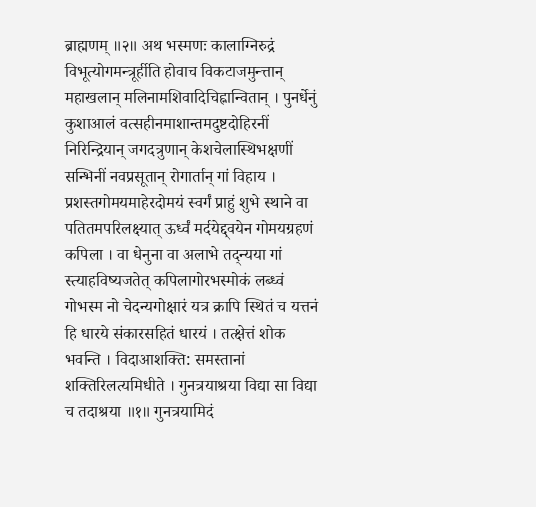ब्राह्मणम् ॥२॥ अथ भस्मणः कालाग्निरुद्रं विभूत्योगमन्त्रूर्हीति होवाच विकटाजमुन्त्तान् महाखलान् मलिनामशिवादिचिह्नान्वितान् । पुनर्धेनुं कुशाआलं वत्सहीनमाशान्तमदुष्टदोहिरनीं निरिन्द्रियान् जगदत्रुणान् केशचेलास्थिभक्षणीं सन्भिनीं नवप्रसूतान् रोगार्तान् गां विहाय । प्रशस्तगोमयमाहेरदोमयं स्वर्गं प्राहुं शुभे स्थाने वा पतितमपरिलक्ष्यात् ऊर्ध्वं मर्दयेद्द्वयेन गोमयग्रहणं कपिला । वा धेनुना वा अलाभे तद्न्यया गां स्त्याहविष्यजतेत् कपिलागोरभस्मोकं लब्ध्वं गोभस्म नो चेदन्यगोक्षारं यत्र क्रापि स्थितं च यत्तनं हि धारये संकारसहितं धारयं । तत्क्षेत्तं शोक भवन्ति । विदाआशक्ति: समस्तानां शक्तिरिलत्यमिधीते । गुनत्रयाश्रया विद्या सा विद्या च तदाश्रया ॥१॥ गुनत्रयामिदं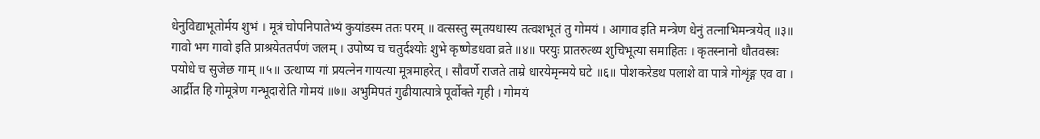धेनुविद्याभूतोर्मय शुभं । मूत्रं चोपनिपातेभ्यं कुयांडस्म ततः परम् ॥ वत्सस्तु स्मृतयधास्य तत्वशभूतं तु गोमयं । आगाव इति मन्त्रेण धेनुं तत्नाभिमन्त्रयेत् ॥३॥ गावो भग गावो इति प्राश्रयेततर्पणं जलम् । उपोष्य च चतुर्दश्योः शुभे कृष्णेडधवा व्रते ॥४॥ परयुः प्रातरुत्थ्य शुचिभूत्या समाहितः । कृतस्नानो धौतवस्त्रः पयोधे च सुजेछ गाम् ॥५॥ उत्थाप्य गां प्रयत्नेन गायत्या मूत्रमाहरेत् । सौवर्णे राजते ताम्रे धारयेमृन्मये घटे ॥६॥ पोशकरेडथ पलाशे वा पात्रे गोशृंङ्ग एव वा । आर्द्रीत हि गोमूत्रेण गन्भूदारोति गोमयं ॥७॥ अभुमिपतं गुढीयात्पात्रे पूर्वोक्ते गृही । गोमयं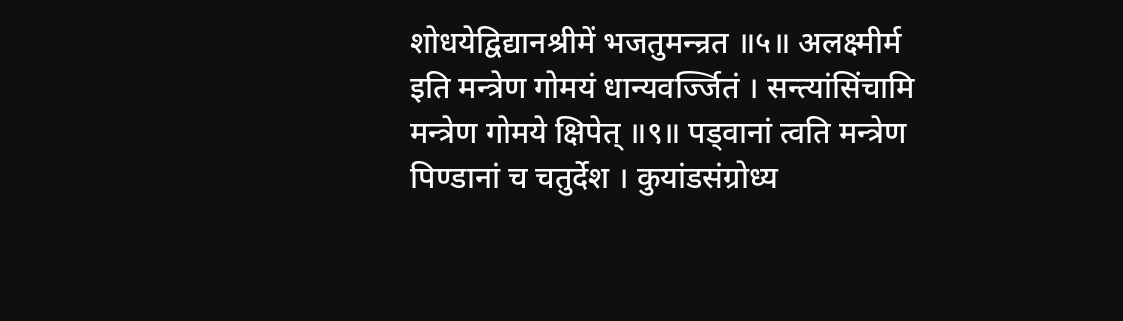शोधयेद्विद्यानश्रीमें भजतुमन्न्रत ॥५॥ अलक्ष्मीर्म इति मन्त्रेण गोमयं धान्यवर्ज्जितं । सन्त्यांसिंचामि मन्त्रेण गोमये क्षिपेत् ॥९॥ पड्वानां त्वति मन्त्रेण पिण्डानां च चतुर्देश । कुयांडसंग्रोध्य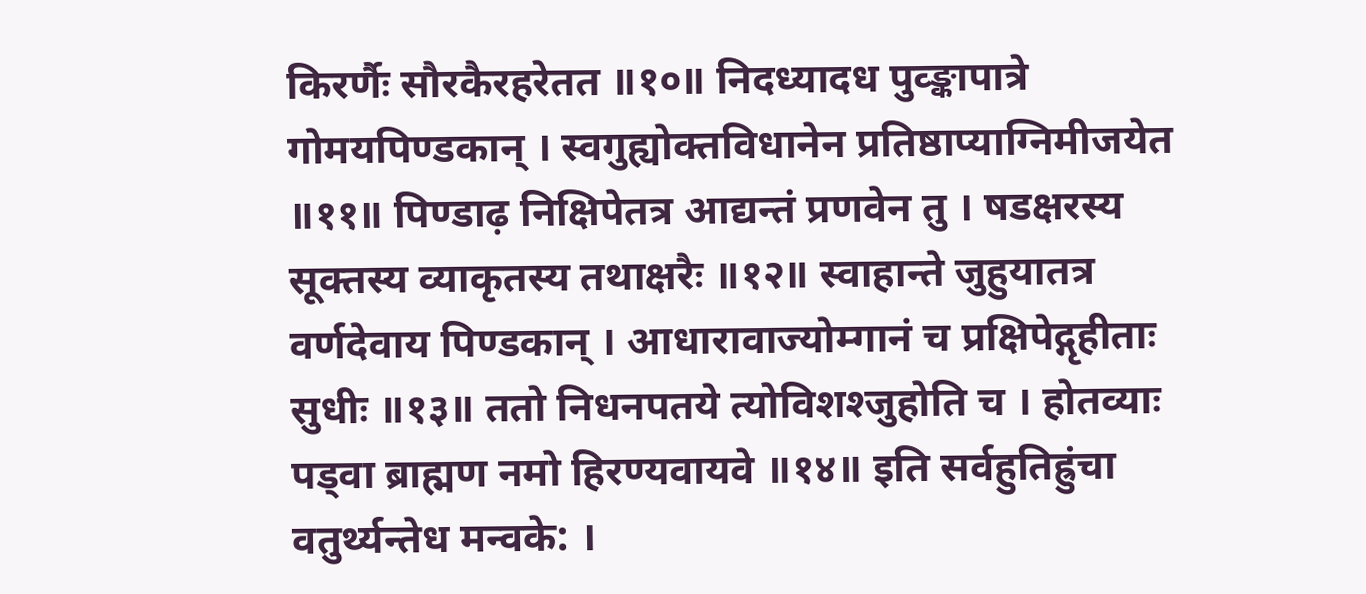किरर्णैः सौरकैरहरेतत ॥१०॥ निदध्यादध पुव्ङ्कापात्रे गोमयपिण्डकान् । स्वगुह्योक्तविधानेन प्रतिष्ठाप्याग्निमीजयेत ॥११॥ पिण्डाढ़ निक्षिपेतत्र आद्यन्तं प्रणवेन तु । षडक्षरस्य सूक्तस्य व्याकृतस्य तथाक्षरैः ॥१२॥ स्वाहान्ते जुहुयातत्र वर्णदेवाय पिण्डकान् । आधारावाज्योम्गानं च प्रक्षिपेद्गृहीताः सुधीः ॥१३॥ ततो निधनपतये त्योविशश्जुहोति च । होतव्याः पड्वा ब्राह्मण नमो हिरण्यवायवे ॥१४॥ इति सर्वहुतिह्रुंचा वतुर्थ्यन्तेध मन्वके: ।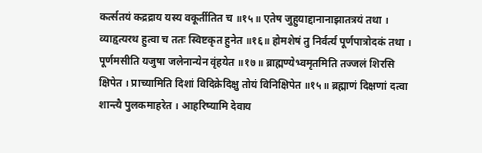कर्त्सतयं कद्रद्राय यस्य वकूर्तीतित च ॥१५॥ एतेष जुहुयाद्दानानाझातत्रयं तथा । व्याहृत्यरथ हुत्वा च ततः स्विष्टकृत हुनेत ॥१६॥ होमशेषं तु निर्वर्त्य पूर्णपात्रोदकं तथा । पूर्णमसीति यजुषा जलेनान्येन वृंहयेत ॥१७॥ ब्राह्मण्येभ्वमृतमिति तज्जलं शिरसि क्षिपेत । प्राच्यामिति दिशां विदिक्रेदिक्षु तोयं विनिक्षिपेत ॥१५॥ ब्रह्माणं दिक्षणां दत्वा शान्त्यै पुलकमाहरेत । आहरिष्यामि देवाय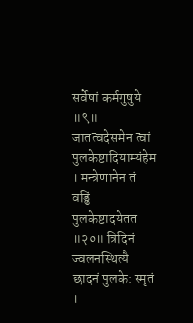सर्वेषां कर्मगुषुये ॥९॥ जातत्वदेसमेन त्वां पुलकेष्टादियाम्यंहेम । मन्त्रेणानेन तं वड्ढिं पुलकेष्टादयेतत ॥२०॥ त्रिदिनं ज्वलनस्थित्यै छादनं पुलके: स्मृतं ।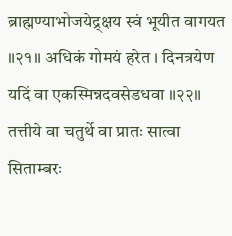ब्राह्मण्याभोजयेद्र्क्षय स्वं भूयीत वागयत ॥२१॥ अधिकं गोमयं हरेत । दिनत्रयेण यदिं वा एकस्मिन्नदवसेडधवा ॥२२॥ तत्तीये वा चतुर्थे वा प्रातः सात्वा सिताम्बरः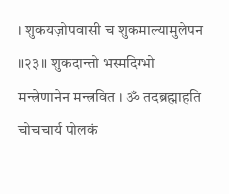। शुकयज़ोपवासी च शुकमाल्यामुलेपन ॥२३॥ शुकदान्तो भस्मदिग्भो मन्त्रेणानेन मन्त्रवित । ॐ तदब्रह्माहति चोचचार्य पोलकं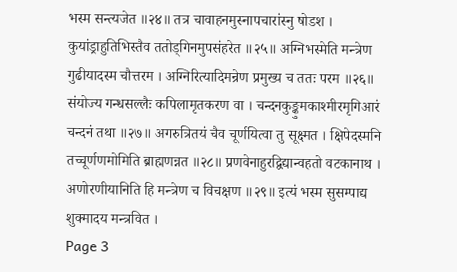भस्म सन्त्यजेत ॥२४॥ तत्र चावाहनमुस्नापचारांस्नु षोडश । कुयांड्राहुतिभिस्तैव ततोड्गिनमुपसंहरेत ॥२५॥ अग्निभस्मेति मन्त्रेण गुढीयादस्म चौत्तरम । अग्निरित्यादिमन्रेण प्रमुख्य च ततः परम ॥२६॥ संयोज्य गन्धसल्लैः कपिलामृतकरण वा । चन्दनकुङ्कुमकाश्मीरमृगिआरं चन्दनं तथा ॥२७॥ अगरुत्रितयं चैव चूर्णयित्वा तु सूक्ष्मत । क्षिपेदस्मनि तच्चूर्णणमोमिति ब्राह्मणन्नत ॥२८॥ प्रणवेनाहुरद्विद्यान्वहतो वटकानाथ । अणोरणीयानिति हि मन्त्रेण च विचक्षण ॥२९॥ इत्यं भस्म सुसम्पाद्य शुक्मादय मन्त्रवित ।
Page 3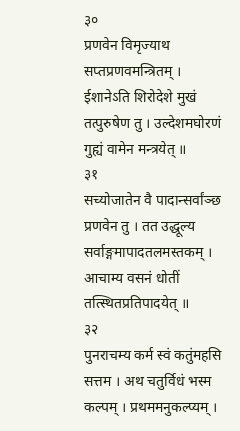३०
प्रणवेन विमृज्याथ सप्तप्रणवमन्त्रितम् । ईशानेऽति शिरोदेशे मुखं तत्पुरुषेण तु । उल्देशमघोरणं गुह्यं वामेन मन्त्रयेत् ॥
३१
सच्योजातेन वै पादान्सर्वांञ्छ प्रणवेन तु । तत उद्धूल्य सर्वाङ्गमापादतलमस्तकम् । आचाम्य वसनं धोतीं तत्स्थितप्रतिपादयेत् ॥
३२
पुनराचम्य कर्म स्वं कतुंमहसि सत्तम । अथ चतुर्विधं भस्म कल्पम् । प्रथममनुकल्प्यम् ।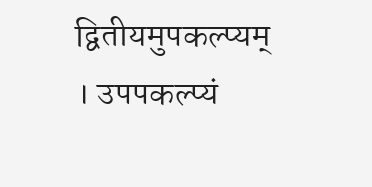द्वितीयमुपकल्प्यम् । उपपकल्प्यं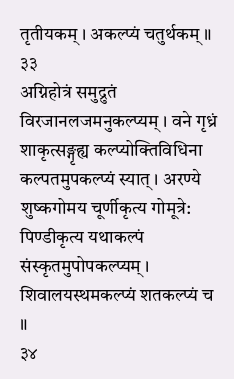तृतीयकम् । अकल्प्यं चतुर्थकम् ॥
३३
अग्निहोत्रं समुद्रुतं विरजानलजमनुकल्प्यम् । वने गृध्रं शाकृत्सङ्गृह्य कल्प्योक्तिविधिना कल्पतमुपकल्प्यं स्यात् । अरण्ये शुष्कगोमय चूर्णीकृत्य गोमूत्रे: पिण्डीकृत्य यथाकल्पं संस्कृतमुपोपकल्प्यम् । शिवालयस्थमकल्प्यं शतकल्प्यं च ॥
३४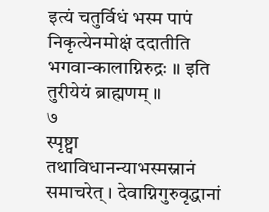इत्यं चतुर्विधं भस्म पापं निकृत्येनमोक्षं ददातीति भगवान्कालाग्निरुद्रः ॥ इति तुरीयेयं ब्राह्मणम् ॥
७
स्पृष्ट्वा तथाविधानन्याभस्मस्नानं समाचरेत् । देवाग्निगुरुवृद्धानां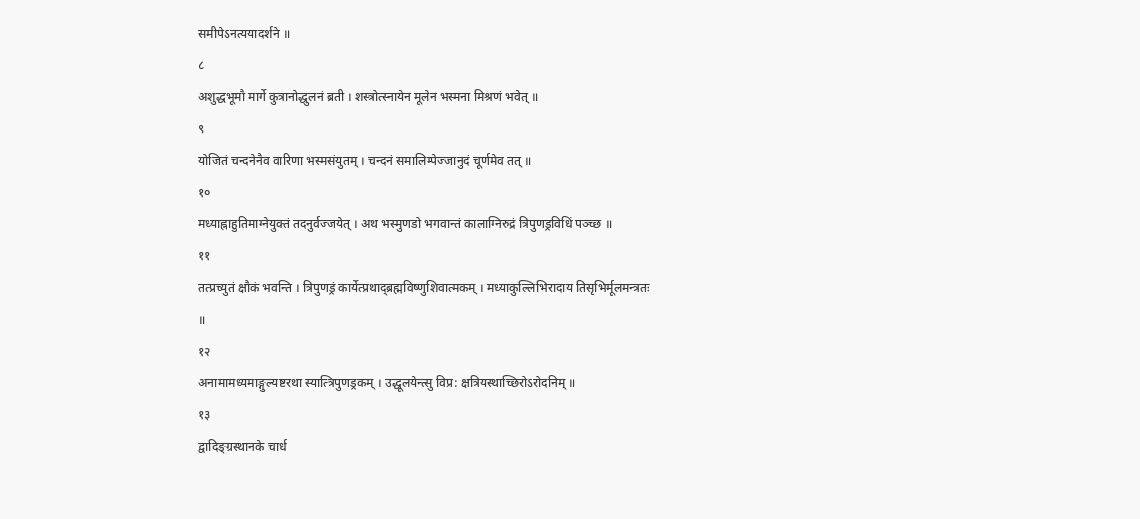समीपेऽनत्ययादर्शने ॥
८
अशुद्धभूमौ मार्गे कुत्रानोद्धुलनं ब्रती । शस्त्रोत्स्नायेन मूलेन भस्मना मिश्रणं भवेत् ॥
९
योजितं चन्दनेनैव वारिणा भस्मसंयुतम् । चन्दनं समालिम्पेज्जानुदं चूर्णमेव तत् ॥
१०
मध्याह्नाहुतिमाग्नेयुक्तं तदनुर्वज्जयेत् । अथ भस्मुणडो भगवान्तं कालाग्निरुद्रं त्रिपुणड्रविधिं पञ्च्छ ॥
११
तत्प्रच्युतं क्षौकं भवन्ति । त्रिपुणड्रं कार्येत्प्रथाद्ब्रह्मविष्णुशिवात्मकम् । मध्याकुल्लिभिरादाय तिसृभिर्मूलमन्त्रतः ॥
१२
अनामामध्यमाङ्गुल्यष्टरथा स्यात्त्रिपुणड्रकम् । उद्धूलयेन्त्सु विप्र: क्षत्रियस्थाच्छिरोऽरोदनिम् ॥
१३
द्वादिङ्ग्रस्थानके चार्ध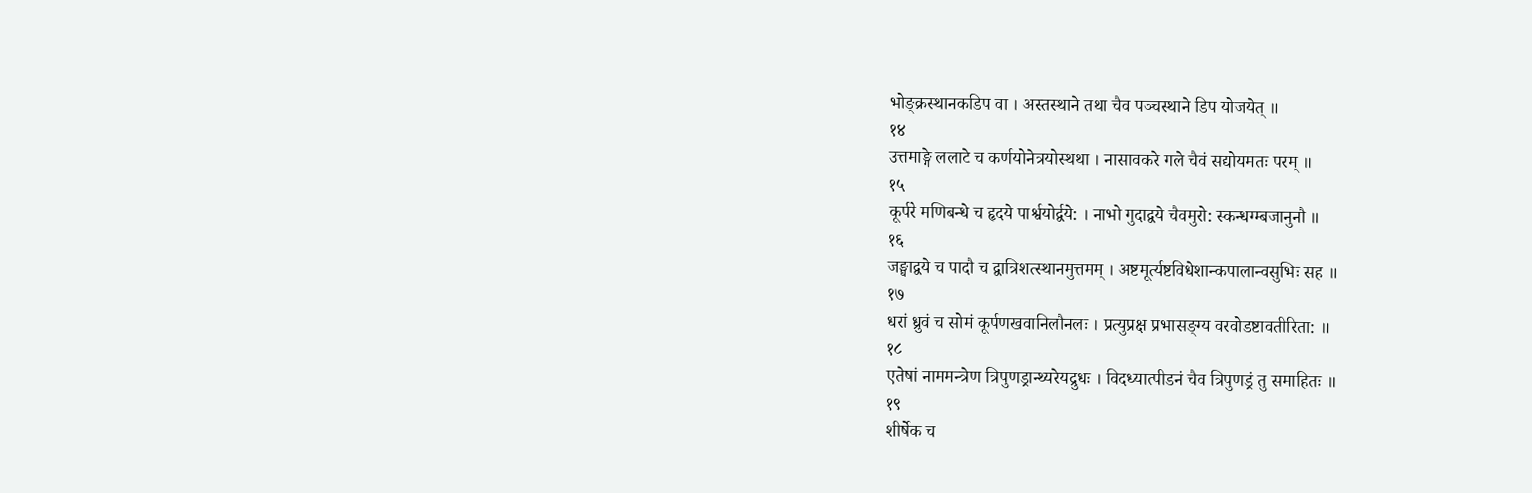भोङ्क्रस्थानकडिप वा । अस्तस्थाने तथा चैव पञ्चस्थाने डिप योजयेत् ॥
१४
उत्तमाङ्गे ललाटे च कर्णयोनेत्रयोस्थथा । नासावकरे गले चैवं सद्योयमतः परम् ॥
१५
कूर्परे मणिबन्धे च हृदये पार्श्वयोर्द्वये: । नाभो गुदाद्वये चैवमुरो: स्कन्धग्म्बजानुनौ ॥
१६
जङ्घाद्वये च पादौ च द्वात्रिशत्स्थानमुत्तमम् । अष्टमूर्त्यष्टविधेशान्कपालान्वसुभिः सह ॥
१७
धरां ध्रुवं च सोमं कूर्पणखवानिलौनलः । प्रत्युप्रक्ष प्रभासङ्ग्य वरवोडष्टावतीरिता: ॥
१८
एतेषां नाममन्त्रेण त्रिपुणड्रान्थ्यरेयद्रुधः । विदध्यात्पीडनं चैव त्रिपुणड्रं तु समाहितः ॥
१९
शीर्षेक च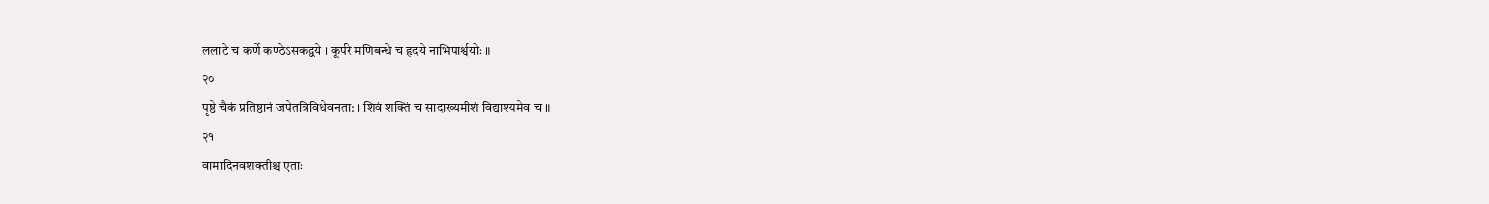ललाटे च कर्णे कण्ठेऽसकद्वये । कूर्परे मणिबन्धे च हृदये नाभिपार्श्वयोः ॥
२०
पृष्ठे चैकं प्रतिष्ठानं जपेतत्रिविधेवनता: । शिवं शक्तिं च सादाख्यमीशं विद्याश्यमेव च ॥
२१
वामादिनवशक्तीश्च एताः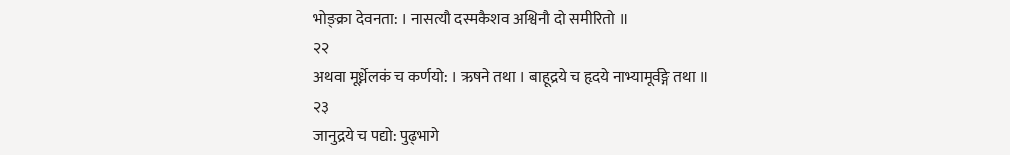भोङ्क्रा देवनता: । नासत्यौ दस्मकैशव अश्विनौ दो समीरितो ॥
२२
अथवा मूर्ध्नेलकं च कर्णयो: । ऋषने तथा । बाहूद्रये च हृदये नाभ्यामूर्वङ्गे तथा ॥
२३
जानुद्रये च पद्यो: पुढ्भागे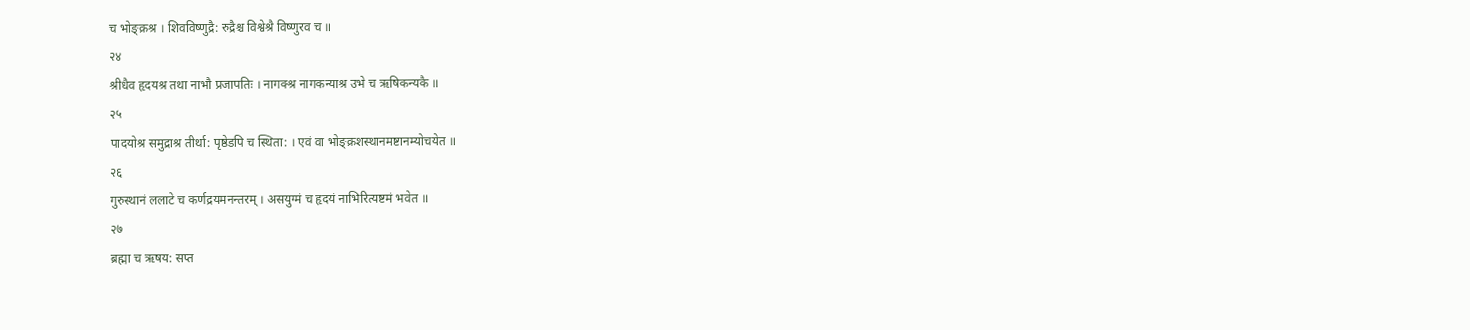च भोङ्क्रश्र । शिवविष्णुद्रै: रुद्रैश्च विश्वेश्रै विष्णुरव च ॥
२४
श्रीधैव हृदयश्र तथा नाभौ प्रजापतिः । नागक्श्र नागकन्याश्र उभे च ऋषिकन्यकै ॥
२५
पादयोश्र समुद्राश्र तीर्था: पृष्ठेडपि च स्थिता: । एवं वा भोङ्क्रशस्थानमष्टानम्योचयेत ॥
२६
गुरुस्थानं ललाटे च कर्णद्रयमनन्तरम् । असयुग्मं च हृदयं नाभिरित्यष्टमं भवेत ॥
२७
ब्रह्मा च ऋषय: सप्त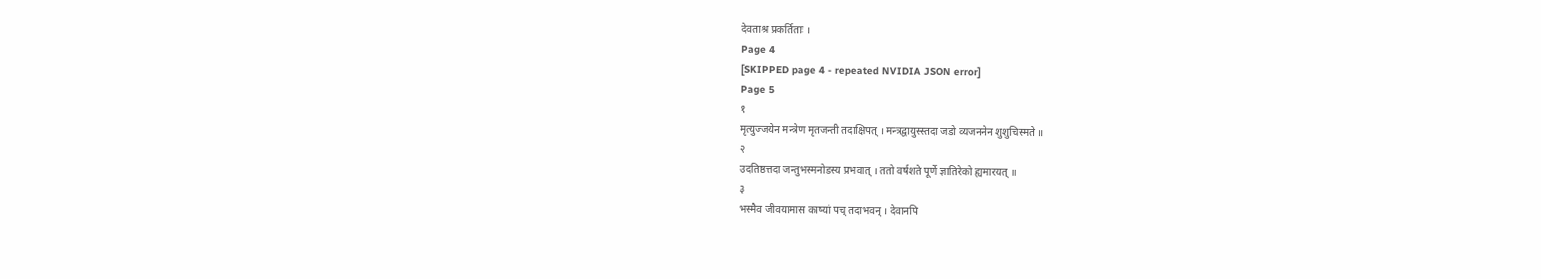देवताश्र प्रकर्तिताः ।
Page 4
[SKIPPED page 4 - repeated NVIDIA JSON error]
Page 5
१
मृत्युज्जयेन मन्त्रेण मृतजन्ती तदाक्षिपत् । मन्त्रद्वायुस्स्तदा जडो व्यजननेन शुशुचिस्मते ॥
२
उदतिष्ठत्तदा जन्तुभस्मनोडस्य प्रभवात् । ततो वर्षशते पूर्णे ज्ञातिरेको ह्यमारयत् ॥
३
भस्मैव जीवयामास काष्यां पच् तदाभवन् । देवानपि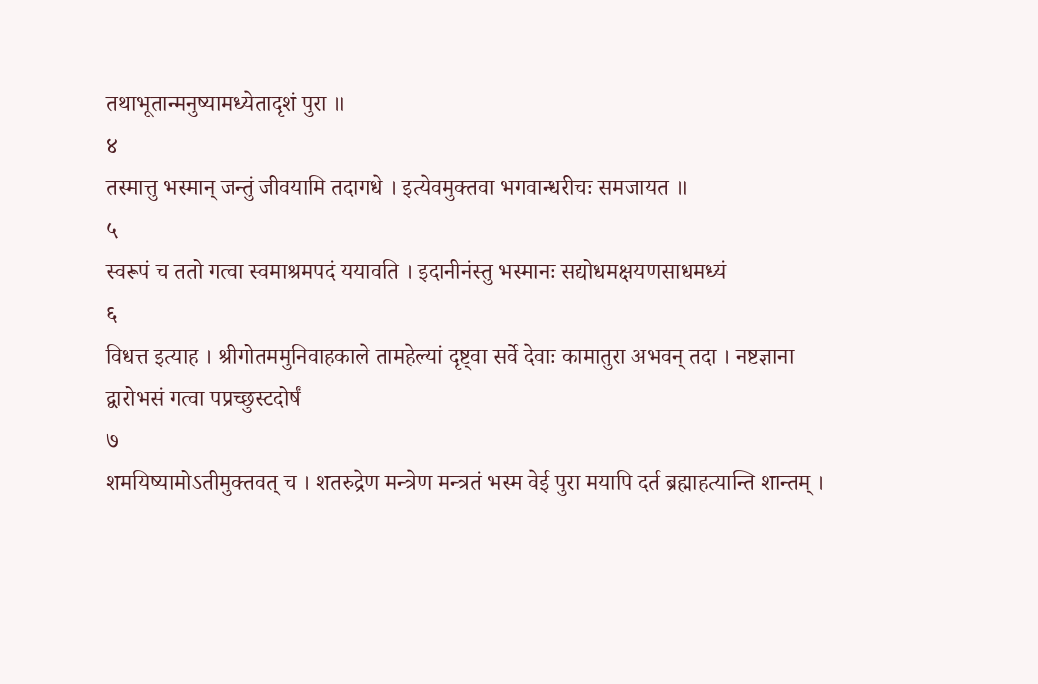तथाभूतान्मनुष्यामध्येतादृशं पुरा ॥
४
तस्मात्तु भस्मान् जन्तुं जीवयामि तदागधे । इत्येवमुक्तवा भगवान्धरीचः समजायत ॥
५
स्वरूपं च ततो गत्वा स्वमाश्रमपदं ययावति । इदानीनंस्तु भस्मानः सद्योधमक्षयणसाधमध्यं
६
विधत्त इत्याह । श्रीगोतममुनिवाहकाले तामहेल्यां दृष्ट्वा सर्वे देवाः कामातुरा अभवन् तदा । नष्टज्ञाना द्वारोभसं गत्वा पप्रच्छुस्टदोर्षं
७
शमयिष्यामोऽतीमुक्तवत् च । शतरुद्रेण मन्त्रेण मन्त्रतं भस्म वेई पुरा मयापि दर्त ब्रह्माहत्यान्ति शान्तम् ।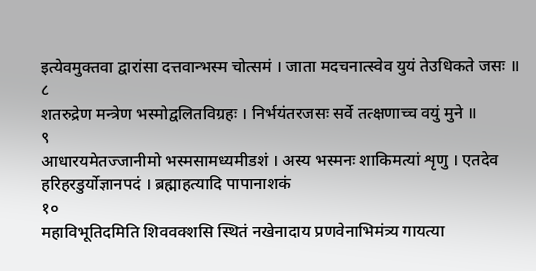इत्येवमुक्तवा द्वारांसा दत्तवान्भस्म चोत्समं । जाता मदचनात्स्वेव युयं तेउधिकते जसः ॥
८
शतरुद्रेण मन्त्रेण भस्मोद्वलितविग्रहः । निर्भयंतरजसः सर्वे तत्क्षणाच्च वयुं मुने ॥
९
आधारयमेतज्जानीमो भस्मसामध्यमीडशं । अस्य भस्मनः शाकिमत्यां शृणु । एतदेव हरिहरडुर्योज्ञानपदं । ब्रह्माहत्यादि पापानाशकं
१०
महाविभूतिदमिति शिववक्शसि स्थितं नखेनादाय प्रणवेनाभिमंत्र्य गायत्या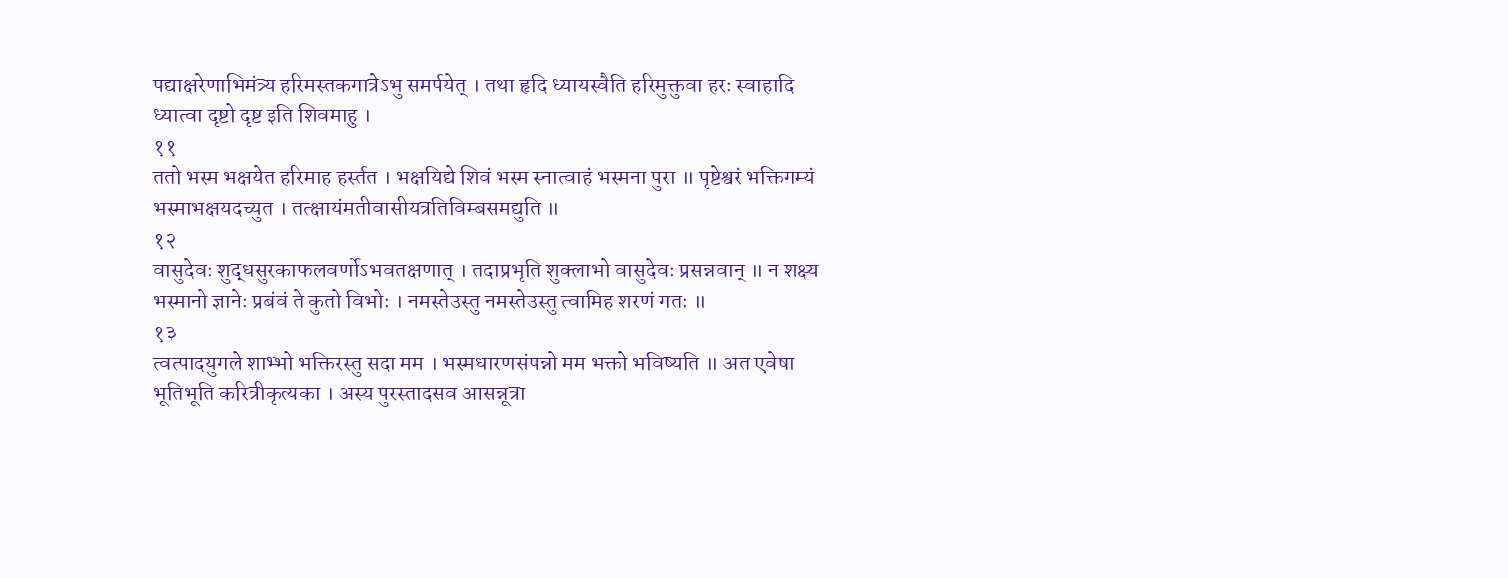पद्याक्षरेणाभिमंत्र्य हरिमस्तकगात्रेऽभु समर्पयेत् । तथा हृदि ध्यायस्वैति हरिमुक्तुवा हरः स्वाहादि ध्यात्वा दृष्टो दृष्ट इति शिवमाहु ।
११
ततो भस्म भक्षयेत हरिमाह हर्स्तत । भक्षयिद्ये शिवं भस्म स्नात्वाहं भस्मना पुरा ॥ पृष्टेश्वरं भक्तिगम्यं भस्माभक्षयदच्युत । तत्क्षायंमतीवासीयत्रतिविम्बसमद्युति ॥
१२
वासुदेवः शुद्धसुरकाफलवर्णोऽभवतक्षणात् । तदाप्रभृति शुक्लाभो वासुदेवः प्रसन्नवान् ॥ न शक्ष्य भस्मानो ज्ञानेः प्रबंवं ते कुतो विभोः । नमस्तेउस्तु नमस्तेउस्तु त्वामिह शरणं गतः ॥
१३
त्वत्पादयुगले शाभ्भो भक्तिरस्तु सदा मम । भस्मधारणसंपन्नो मम भक्तो भविष्यति ॥ अत एवेषा भूतिभूति करित्रीकृत्यका । अस्य पुरस्तादसव आसन्नूत्रा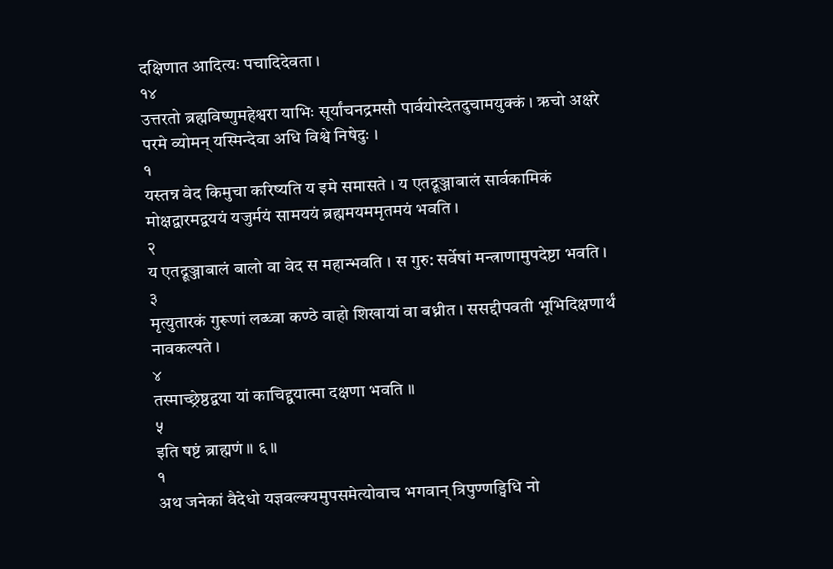दक्षिणात आदित्यः पचादिदेवता ।
१४
उत्तरतो ब्रह्मविष्णुमहेश्वरा याभिः सूर्यांचनद्रमसौ पार्वयोस्देतदुचामयुक्कं । ऋचो अक्षरे परमे व्योमन् यस्मिन्देवा अधि विश्वे निषेदुः ।
१
यस्तन्न वेद किमुचा करिष्यति य इमे समासते । य एतद्रूञ्जाबालं सार्वकामिकं मोक्षद्वारमद्वययं यजुर्मयं सामययं ब्रह्ममयममृतमयं भवति ।
२
य एतद्रूञ्जाबालं बालो वा वेद स महान्भवति । स गुरु: सर्वेषां मन्त्राणामुपदेष्टा भवति ।
३
मृत्युतारकं गुरूणां लब्ध्वा कण्ठे वाहो शिखायां वा बध्नीत । ससद्दीपवती भूभिदिक्षणार्थं नावकल्पते ।
४
तस्माच्छ्रेष्ठद्वया यां काचिद्द्वयात्मा दक्षणा भवति ॥
५
इति षष्टं ब्राह्मणं ॥ ६ ॥
१
अथ जनेकां वैदेधो यज्ञवल्क्यमुपसमेत्योवाच भगवान् त्रिपुण्णड्विधि नो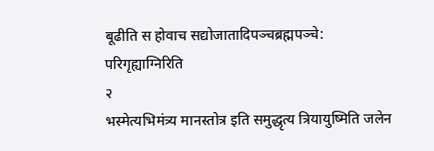बूढीति स होवाच सद्योजातादिपञ्चब्रह्मपञ्चे: परिगृह्याग्निरिति
२
भस्मेत्यभिमंत्र्य मानस्तोत्र इति समुद्धृत्य त्रियायुष्मिति जलेन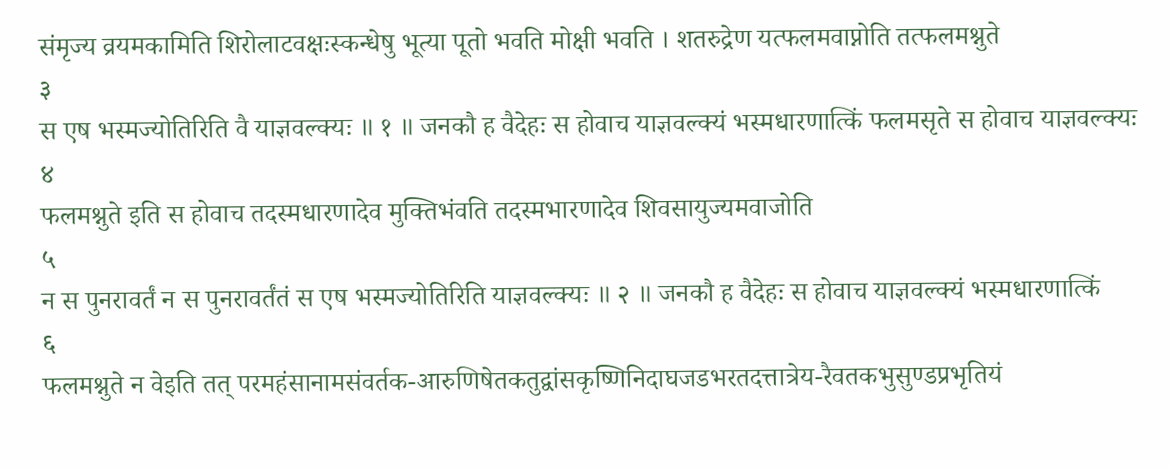संमृज्य व्रयमकामिति शिरोलाटवक्षःस्कन्धेषु भूत्या पूतो भवति मोक्षी भवति । शतरुद्रेण यत्फलमवाप्नोति तत्फलमश्नुते
३
स एष भस्मज्योतिरिति वै याज्ञवल्क्यः ॥ १ ॥ जनकौ ह वैदेहः स होवाच याज्ञवल्क्यं भस्मधारणात्किं फलमसृते स होवाच याज्ञवल्क्यः
४
फलमश्नुते इति स होवाच तदस्मधारणादेव मुक्तिभंवति तदस्मभारणादेव शिवसायुज्यमवाजोति
५
न स पुनरावर्तं न स पुनरावर्तंतं स एष भस्मज्योतिरिति याज्ञवल्क्यः ॥ २ ॥ जनकौ ह वैदेहः स होवाच याज्ञवल्क्यं भस्मधारणात्किं
६
फलमश्नुते न वेइति तत् परमहंसानामसंवर्तक-आरुणिषेतकतुद्वांसकृष्णिनिदाघजडभरतदत्तात्रेय-रैवतकभुसुण्डप्रभृतियं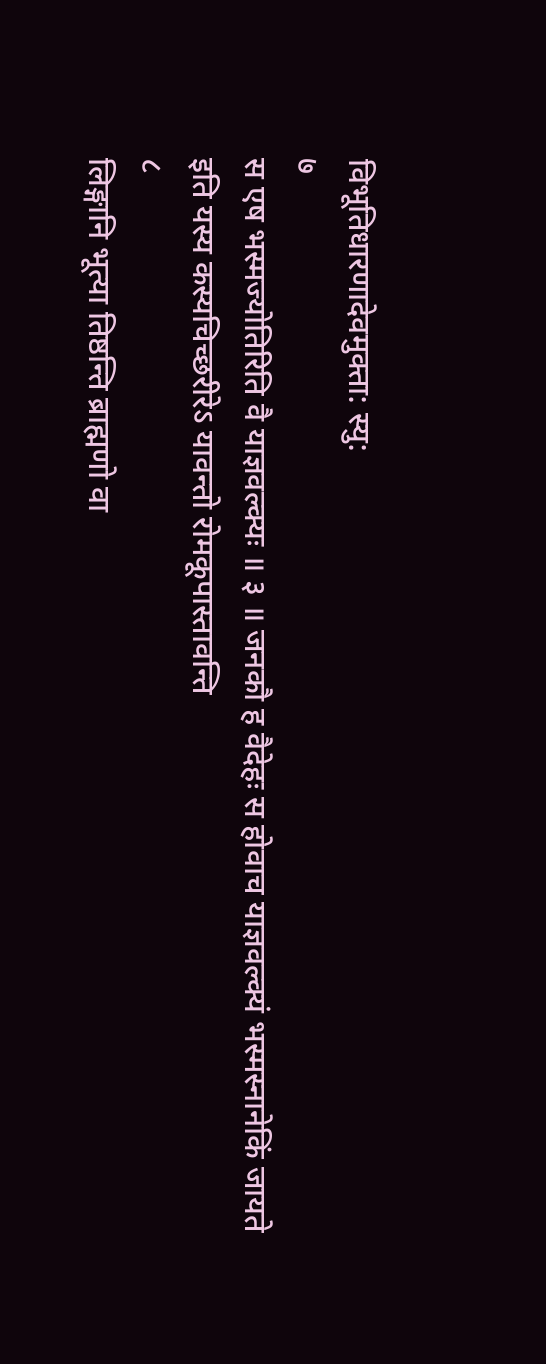विभूतिधारणादेवमुक्ता: स्यु:
७
स एष भस्मज्योतिरिति वै याज्ञवल्क्यः ॥ ३ ॥ जनकौ ह वैदेहः स होवाच याज्ञवल्क्यं भस्मस्नानेकिं जायते इति यस्य कस्यचिच्छरीरेऽ यावन्तो रोमकूपास्तावन्ति
८
लिङ्गानि भूत्या तिष्ठन्ति ब्राह्मणो वा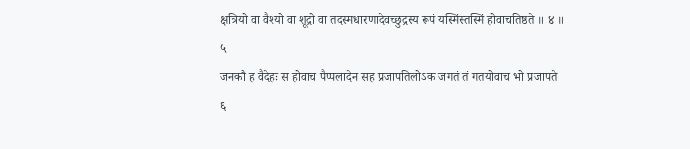क्षत्रियो वा वैश्यो वा शूद्रो वा तदस्मधारणादेवच्छुद्रस्य रूपं यस्मिंस्तस्मिं होवाचतिष्ठते ॥ ४ ॥
५
जनकौ ह वैदेहः स होवाच पैप्पलादेन सह प्रजापतिलोऽक जगतं तं गतयोवाच भो प्रजापते
६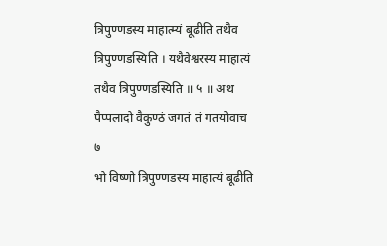त्रिपुण्णडस्य माहात्म्यं बूढीति तथैव त्रिपुण्णडस्यिति । यथैवेश्वरस्य माहात्यं तथैव त्रिपुण्णडस्यिति ॥ ५ ॥ अथ पैप्पलादो वैकुण्ठं जगतं तं गतयोवाच
७
भो विष्णो त्रिपुण्णडस्य माहात्यं बूढीति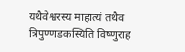यथैवेश्वरस्य माहात्यं तथैव त्रिपुण्णडकस्यिति विष्णुराह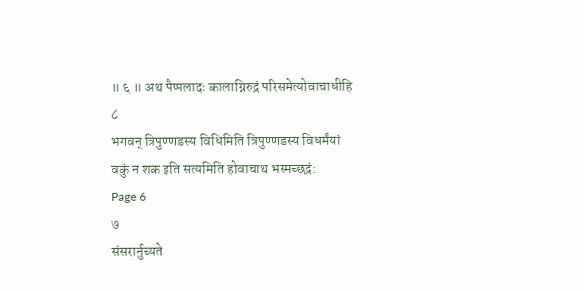॥ ६ ॥ अथ पैप्पलादः कालाग्निरुद्रं परिसमेत्योवाचाधीहि
८
भगवन् त्रिपुण्णडस्य विधिमिति त्रिपुण्णडस्य विधर्मंयां वकुं न शक इति सत्यमिति होवाचाथ भस्मच्छद्रं:
Page 6
७
संसरार्नुच्यते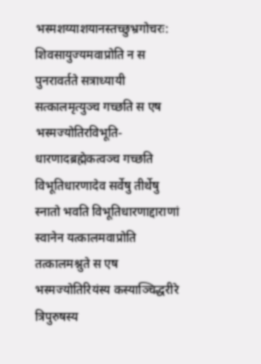भस्मशय्याशयानस्तच्छुभ्रगोचरः: शिवसायुज्यमवाप्रोति न स पुनरावर्तते सत्राध्यायी सत्कालमृत्युञ्च गच्छति स एष भस्मज्योतिरविभूति- धारणादब्रह्मेकत्वञ्च गच्छति विभूतिधारणादेव सर्वेषु तीर्थेषु स्नातो भवति विभूतिधारणाद्दाराणां स्वानेन यत्कालमवाप्रोति तत्कालमश्नुते स एष भस्मज्योतिरियंस्य कस्याञ्चिद्धरीरे त्रिपुरुषस्य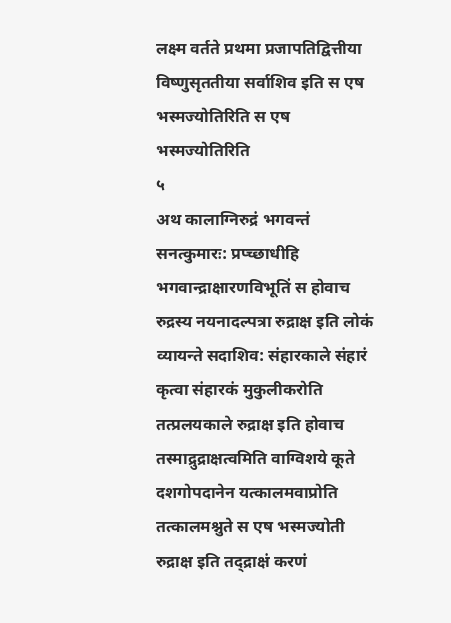लक्ष्म वर्तते प्रथमा प्रजापतिद्वित्तीया विष्णुसृततीया सर्वाशिव इति स एष भस्मज्योतिरिति स एष भस्मज्योतिरिति
५
अथ कालाग्निरुद्रं भगवन्तं सनत्कुमारः: प्रप्च्छाधीहि भगवान्द्राक्षारणविभूतिं स होवाच रुद्रस्य नयनादल्पत्रा रुद्राक्ष इति लोकं व्यायन्ते सदाशिव: संहारकाले संहारं कृत्वा संहारकं मुकुलीकरोति तत्प्रलयकाले रुद्राक्ष इति होवाच तस्माद्रुद्राक्षत्वमिति वाग्विशये कूते दशगोपदानेन यत्कालमवाप्रोति तत्कालमश्नुते स एष भस्मज्योती रुद्राक्ष इति तद्द्राक्षं करणं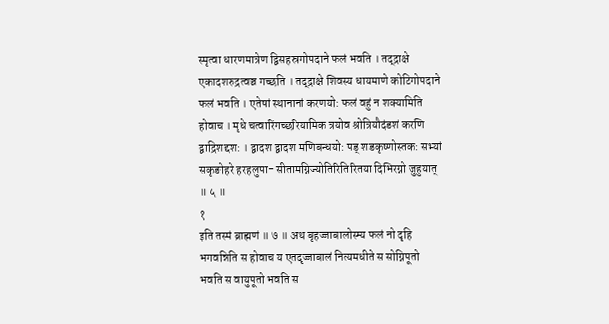स्मृत्वा धारणमात्रेण द्विसहस्रगोपदाने फलं भवति । तद्द्राक्षे एकादशरुद्रत्वञ्च गच्छति । तद्द्राक्षे शिवस्य धायमाणे कोटिगोपदाने फलं भवति । एतेषां स्थानानां करणयो: फलं वहुं न शक्यामिति होवाच । मृधे चत्वारिंगच्छरियामिक त्रयोव श्रोत्रियौदंडशं करणि द्वाद्रिशद्दश: । द्वादश द्वादश मणिबन्धयो: पड् शडकृष्णोस्तक: सभ्यां सकृङोहरे हरहलुपा- सीतामग्निज्योतिरितिरितया दिभिरग्नो जुहुयात् ॥ ५ ॥
१
इति तस्मं ब्राह्मणं ॥ ७ ॥ अथ बृहज्जाबालोस्म्य फलं नो दृहि भगवन्निति स होवाच य एतदृज्जाबालं नित्यमधीते स सोग्निपूतो भवति स वायुपूतो भवति स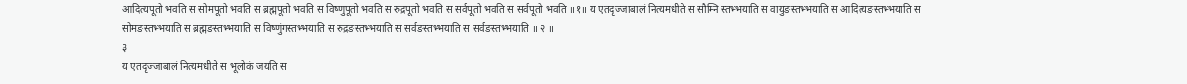आदित्यपूतो भवति स सोमपूतो भवति स ब्रह्मपूतो भवति स विष्णुपूतो भवति स रुद्रपूतो भवति स सर्वपूतो भवति स सर्वपूतो भवति ॥१॥ य एतदृज्जाबालं नित्यमधीते स सौम्नि स्तभ्भयाति स वायुङस्तभ्भयाति स आदित्यङस्तभ्भयाति स सोमङस्तभ्भयाति स ब्रह्मङस्तभ्भयाति स विष्णुंगस्तभ्भयाति स रुद्रङस्तभ्भयाति स सर्वङस्तभ्भयाति स सर्वङस्तभ्भयाति ॥ २ ॥
३
य एतदृज्जाबालं नित्यमधीते स भूलोकं जयति स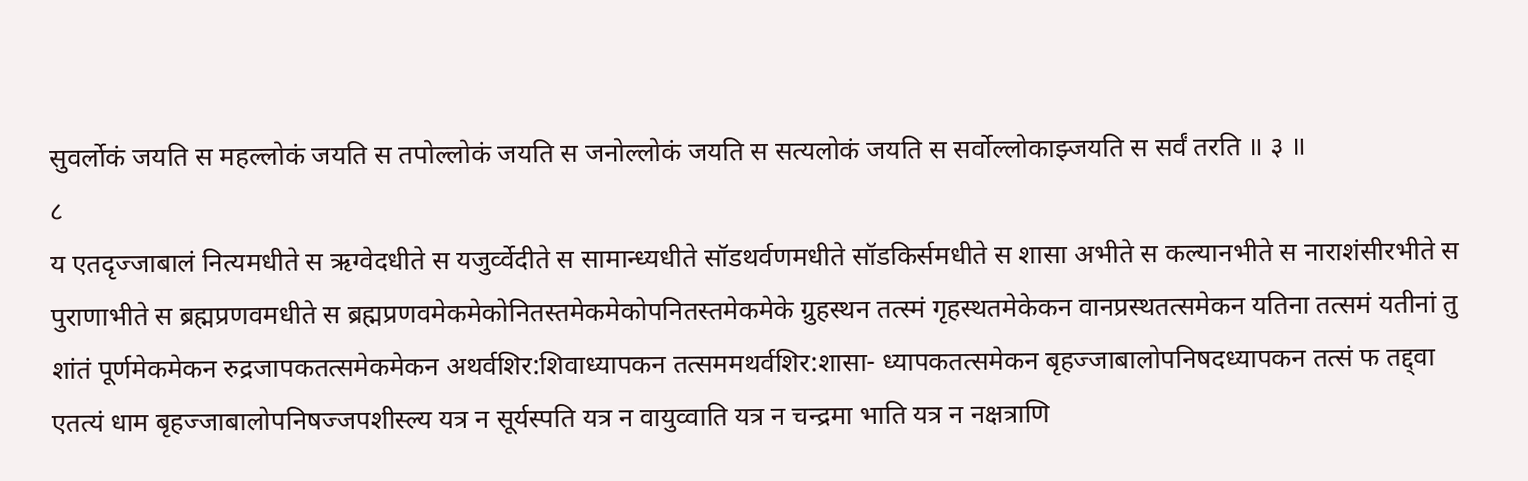सुवर्लोकं जयति स महल्लोकं जयति स तपोल्लोकं जयति स जनोल्लोकं जयति स सत्यलोकं जयति स सर्वोल्लोकाझ्जयति स सर्वं तरति ॥ ३ ॥
८
य एतदृज्जाबालं नित्यमधीते स ऋग्वेदधीते स यजुर्व्वेदीते स सामान्ध्यधीते सॉडथर्वणमधीते सॉडकिर्समधीते स शासा अभीते स कल्यानभीते स नाराशंसीरभीते स पुराणाभीते स ब्रह्मप्रणवमधीते स ब्रह्मप्रणवमेकमेकोनितस्तमेकमेकोपनितस्तमेकमेके ग्रुहस्थन तत्स्मं गृहस्थतमेकेकन वानप्रस्थतत्समेकन यतिना तत्समं यतीनां तु शांतं पूर्णमेकमेकन रुद्रजापकतत्समेकमेकन अथर्वशिर:शिवाध्यापकन तत्सममथर्वशिर:शासा- ध्यापकतत्समेकन बृहज्जाबालोपनिषदध्यापकन तत्सं फ तद्द्वा एतत्यं धाम बृहज्जाबालोपनिषज्जपशीस्ल्य यत्र न सूर्यस्पति यत्र न वायुव्वाति यत्र न चन्द्रमा भाति यत्र न नक्षत्राणि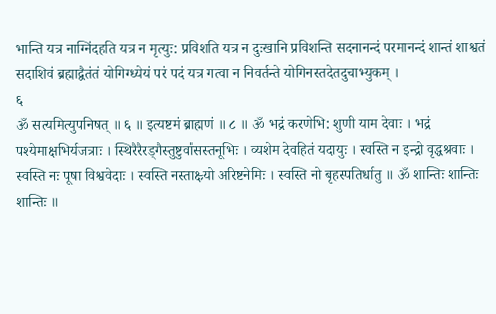भान्ति यत्र नाग्निंदहति यत्र न मृत्युः: प्रविशति यत्र न दुःखानि प्रविशन्ति सदनानन्दं परमानन्दं शान्तं शाश्वतं सदाशिवं ब्रह्माद्वैतंतं योगिग्ध्येयं परं पदं यत्र गत्वा न निवर्तन्ते योगिनस्तदेतदुचाभ्युकम् ।
६
ॐ सत्यमित्युपनिषत् ॥ ६ ॥ इत्यष्टमं ब्राह्मणं ॥ ८ ॥ ॐ भद्रं करणेभि: शुणी याम देवाः । भद्रं पश्येमाक्षभिर्यजत्राः । स्थिरैरैरड्गैस्तुष्टुवा᳚सस्तनूभिः । व्यशेम देवहितं यदायुः । स्वस्ति न इन्द्रो वृद्धश्रवाः । स्वस्ति नः पूषा विश्ववेदाः । स्वस्ति नस्ताक्ष्र्यो अरिष्टनेमिः । स्वस्ति नो बृहस्पतिर्धातु ॥ ॐ शान्तिः शान्तिः शान्तिः ॥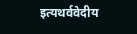इत्यथर्ववेदीय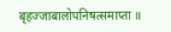बृहज्जाबालोपनिषत्समाप्ता ॥